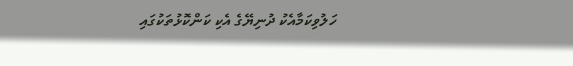ހަލުވިކަމާއެކު ދުނިޔޭގެ އެކި ކަންކޮޅުތަކުގައި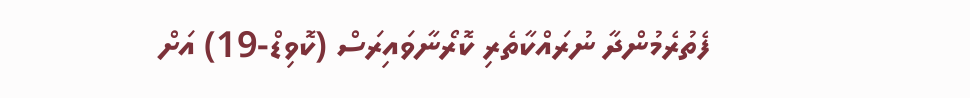ފެތުރެމުންދާ ނުރައްކާތެރި ކޮރޯނާވައިރަސް (ކޮވިޑް-19) އަށް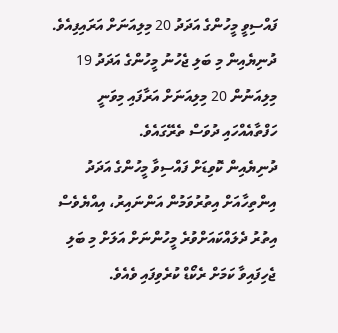ފައްސިވީ މީހުންގެ އަދަދު 20 މިލިއަނަށް އަރައިފިއެވެ.
ދުނިޔެއިން މި ބަލި ޖެހުނު މީހުންގެ އަދަދު 19 މިލިއަނުން 20 މިލިއަނަށް އަރާފައި މިވަނީ ހަފްތާއެއްހައި ދުވަސް ތެރޭގައެވެ.
ދުނިޔެއިން ކޮވިޑަށް ފައްސިވާ މީހުންގެ އަދަދު އިންތިހާއަށް އިތުރުވަމުން އަންނައިރު، އިއްޔެވެސް އިތުރު ދެލައްކައަށްވުރެ މީހުންނަށް އަލަށް މި ބަލި ޖެހިފައިވާ ކަމަށް ރެކޯޑް ކުރެވިފައި ވެއެވެ.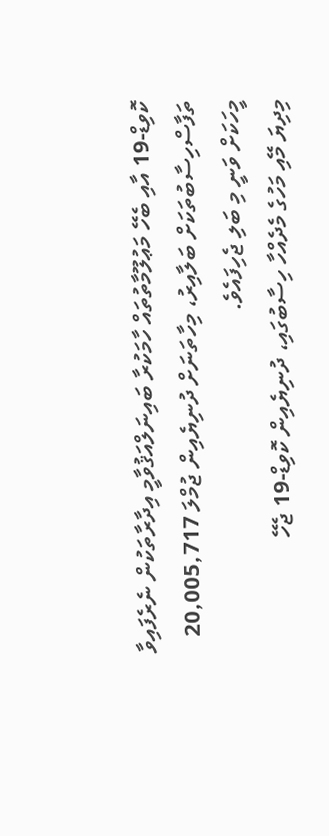ކޮވިޑް-19 އާއި ބެހޭ މަޢުލޫމާތުތައް ހާމަކުރާ ބައިނަލްއަޤުވާމީ އިދާރާތަކުން ނެރެފައިވާ ތަފާސްހިސާބުތަކަށް ބަލާއިރު، މިހާތަނަށް ދުނިޔެއިން ޖުމްލަ 20,005,717 މީހަކަށް ވަނީ މި ބަލި ޖެހިފައެވެ.
މިދިޔަ މޭއި މަހުގެ މެދެއްހާ ހިސާބުގައި، ދުނިޔެއިން ކޮވިޑް-19 ޖެހޭ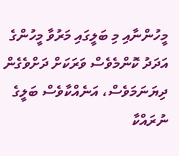މީހުންނާއި މި ބަލީގައި މަރުވާ މީހުންގެ އަދަދު ކޮންމެވެސް ވަރަކަށް ދަށްވެގެން ދިޔަނަމަވެސް، އަނެއްކާވެސް ބަލީގެ ނުރައްކާ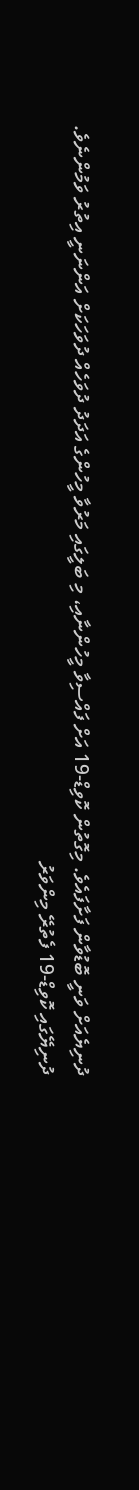ދުނިޔެއަށް ވަނީ ބޮޑުވާން ފަށާފައެވެ. މިގޮތުން ކޮވިޑް-19 އަށް ފައްސިވާ މީހުންނާއި، މި ބަލީގައި މަރުވާ މީހުންގެ އަދަދު ދުވަހެއް ދުވަހަކަށް އަންނަނީ އިތުރު ވަމުންނެވެ.
ދުނިޔޭގައި ކޮވިޑް-19 ފެތުރޭ މިންވަރު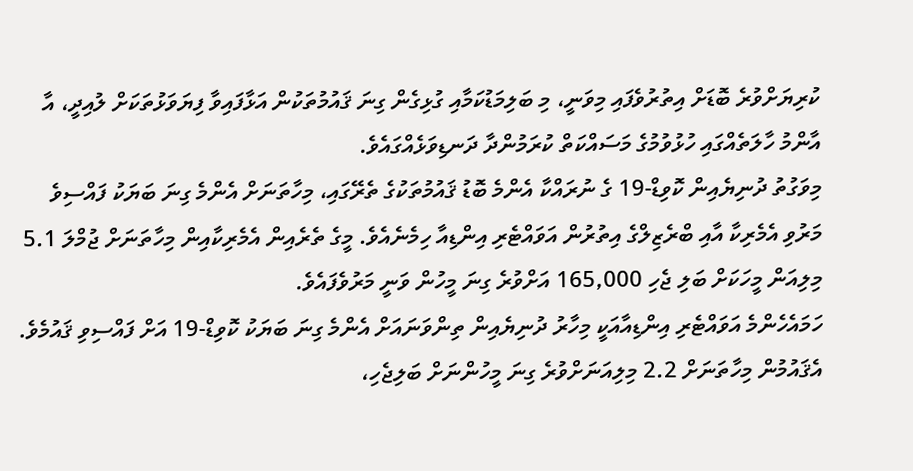ކުރިޔަށްވުރެ ބޮޑަށް އިތުރުވެފައި މިވަނީ، މި ބަލިމަޑުކަމާއި ގުޅިގެން ގިނަ ޤައުމުތަކުން އަޅާފައިވާ ފިޔަވަޅުތަކަށް ލުއިދީ، އާ އާންމު ހާލަތެއްގައި ހުޅުވުމުގެ މަސައްކަތް ކުރަމުންދާ ދަނޑިވަޅެއްގައެވެ.
މިވަގުތު ދުނިޔެއިން ކޮވިޑް-19 ގެ ނުރައްކާ އެންމެ ބޮޑު ޤައުމުތަކުގެ ތެރޭގައި، މިހާތަނަށް އެންމެ ގިނަ ބަޔަކު ފައްސިވެ މަރުވި އެމެރިކާ އާއި ބްރެޒިލްގެ އިތުރުން އަވައްޓެރި އިންޑިއާ ހިމެނެއެވެ. މީގެ ތެރެއިން އެމެރިކާއިން މިހާތަނަށް ޖުމްލަ 5.1 މިލިއަން މީހަކަށް ބަލި ޖެހި 165,000 އަށްވުރެ ގިނަ މީހުން ވަނީ މަރުވެފައެވެ.
ހަމައެހެންމެ އަވައްޓެރި އިންޑިއާއަކީ މިހާރު ދުނިޔެއިން ތިންވަނައަށް އެންމެ ގިނަ ބަޔަކު ކޮވިޑް-19 އަށް ފައްސިވި ޤައުމެވެ. އެޤައުމުން މިހާތަނަށް 2.2 މިލިއަނަށްވުރެ ގިނަ މީހުންނަށް ބަލިޖެހި،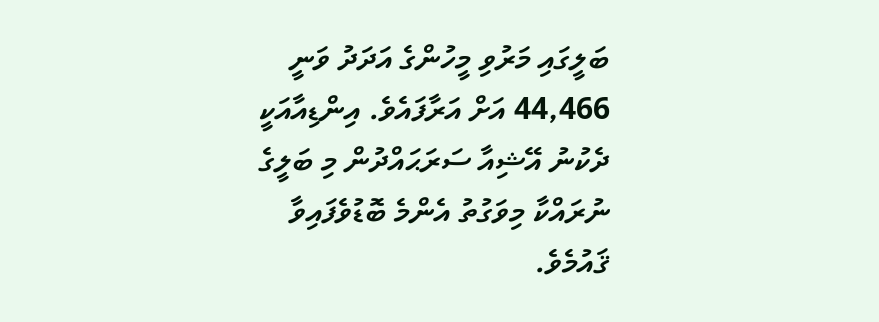ބަލީގައި މަރުވި މީހުންގެ އަދަދު ވަނީ 44,466 އަށް އަރާފައެވެ. އިންޑިއާއަކީ ދެކުނު އޭޝިއާ ސަރަޙައްދުން މި ބަލީގެ ނުރައްކާ މިވަގުތު އެންމެ ބޮޑުވެފައިވާ ޤައުމެވެ.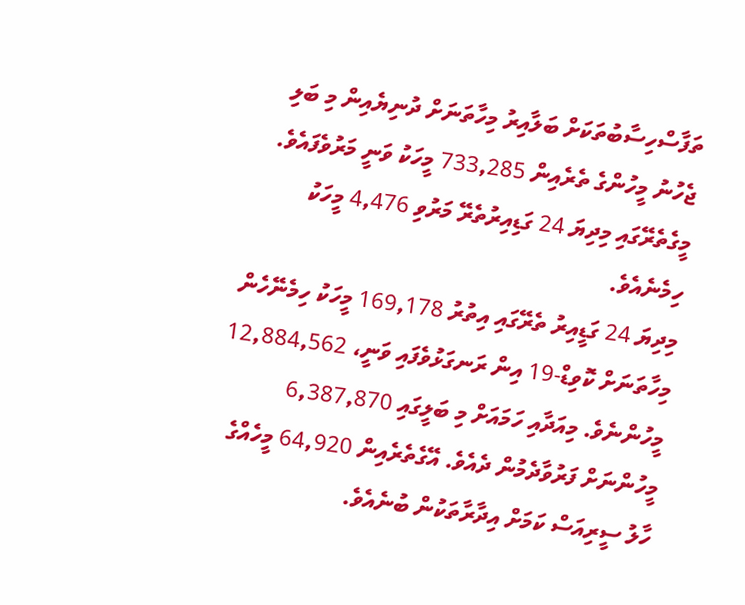ތަފާސްހިސާބުތަކަށް ބަލާއިރު މިހާތަނަށް ދުނިޔެއިން މި ބަލި ޖެހުނު މީހުންގެ ތެރެއިން 733,285 މީހަކު ވަނީ މަރުވެފައެވެ. މީގެތެރޭގައި މިދިޔަ 24 ގަޑިއިރުތެރޭ މަރުވި 4,476 މީހަކު ހިމެނެއެވެ.
މިދިޔަ 24 ގަޑީއިރު ތެރޭގައި އިތުރު 169,178 މީހަކު ހިމެނޭހެން މިހާތަނަށް ކޮވިޑް-19 އިން ރަނގަޅުވެފައި ވަނީ، 12,884,562 މީހުންނެވެ. މިއަދާއި ހަމައަށް މި ބަލީގައި 6,387,870 މީހުންނަށް ފަރުވާދެމުން ދެއެވެ. އޭގެތެރެއިން 64,920 މީހެއްގެ ހާލު ސީރިއަސް ކަމަށް އިދާރާތަކުން ބުނެއެވެ.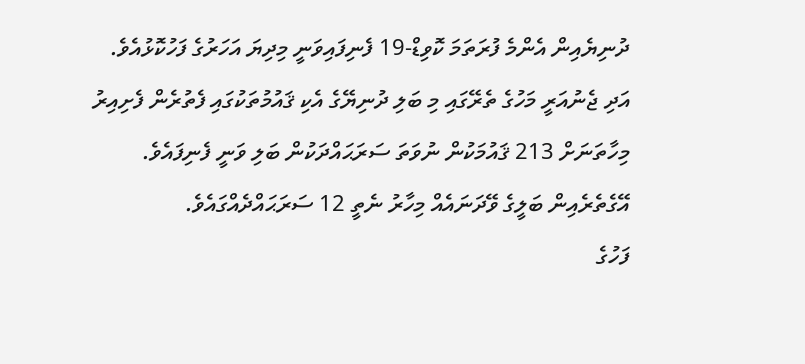ދުނިޔެއިން އެންމެ ފުރަތަމަ ކޮވިޑް-19 ފެނިފައިވަނީ މިދިޔަ އަހަރުގެ ފަހުކޮޅުއެވެ. އަދި ޖެނުއަރީ މަހުގެ ތެރޭގައި މި ބަލި ދުނިޔޭގެ އެކި ޤައުމުތަކުގައި ފެތުރެން ފެށިއިރު މިހާތަނަށް 213 ޤައުމަކުން ނުވަތަ ސަރަޙައްދަކުން ބަލި ވަނީ ފެނިފައެވެ. އޭގެތެރެއިން ބަލީގެ ވޭދަނައެއް މިހާރު ނެތީ 12 ސަރަޙައްދެއްގައެވެ.
ފަހުގެ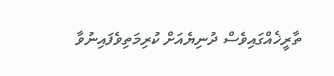ތާރީޚެއްގައިވެސް ދުނިޔެއަށް ކުރިމަތިވެފައިނުވާ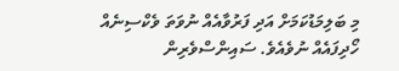މި ބަލިމަޑުކަމަށް އަދި ފަރުވާއެއް ނުވަތަ ވެކްސިނެއް ހޯދިފައެއް ނުވެއެވެ. ސައިންސްވެރިން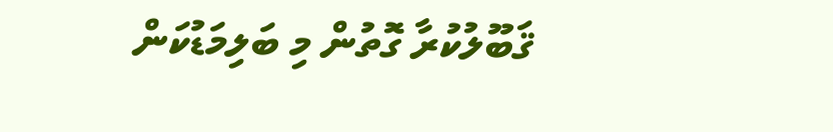ޤަބޫލުކުރާ ގޮތުން މި ބަލިމަޑުކަން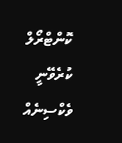ކޮންޓްރޯލް ކުރެވޭނީ ވެކްސިނެއް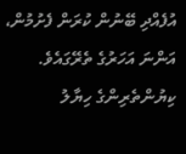އުފެއްދި ބޭނުން ކުރަން ފެށުމުން، އަންނަ އަހަރުގެ ތެރޭގައެވެ.
ކިޔުންތެރިންގެ ހިޔާލު